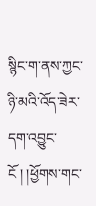སྙིང་ག་ནས་ཀྱང་ཉི་མའི་འོད་ཟེར་དག་འབྱུང་ངོ ། །ཕྱོགས་གང་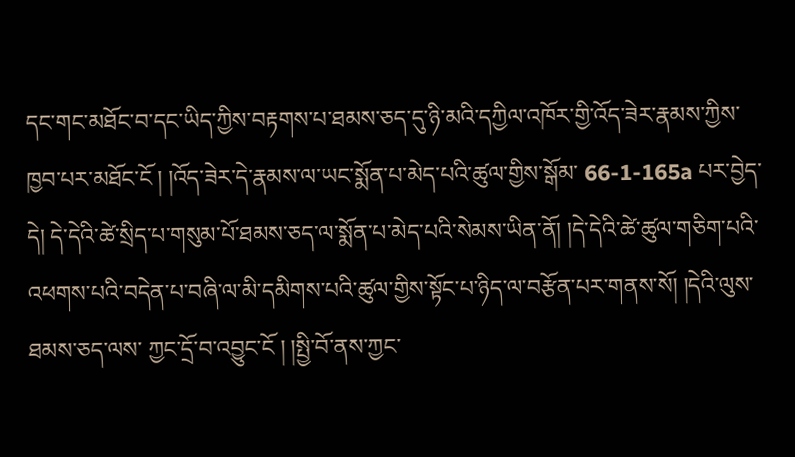དང་གང་མཐོང་བ་དང་ཡིད་ཀྱིས་བརྟགས་པ་ཐམས་ཅད་དུ་ཉི་མའི་དཀྱིལ་འཁོར་གྱི་འོད་ཟེར་རྣམས་ཀྱིས་ཁྱབ་པར་མཐོང་ངོ ། །འོད་ཟེར་དེ་རྣམས་ལ་ཡང་སྨོན་པ་མེད་པའི་ཚུལ་གྱིས་སྒོམ་ 66-1-165a པར་བྱེད་དེ། དེ་དེའི་ཚེ་སྲིད་པ་གསུམ་པོ་ཐམས་ཅད་ལ་སྨོན་པ་མེད་པའི་སེམས་ཡིན་ནོ། །དེ་དེའི་ཚེ་ཚུལ་གཅིག་པའི་འཕགས་པའི་བདེན་པ་བཞི་ལ་མི་དམིགས་པའི་ཚུལ་གྱིས་སྟོང་པ་ཉིད་ལ་བརྩོན་པར་གནས་སོ། །དེའི་ལུས་ཐམས་ཅད་ལས་ ཀྱང་དྲོ་བ་འབྱུང་ངོ ། །སྤྱི་བོ་ནས་ཀྱང་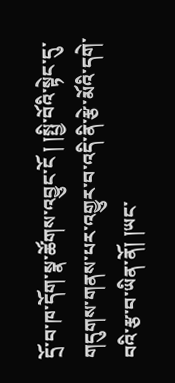དྲོ་བ་ཁ་དོག་སྣ་ཚོགས་འབྱུང་ངོ ། །སྤྱི་བོའི་སྟེང་དུ་གདུགས་གནས་པར་འགྱུར་བ་འདི་ནི་རྩེ་མོའི་དགེ་བའི་རྩ་བ་ཡིན་ནོ། །ཡང་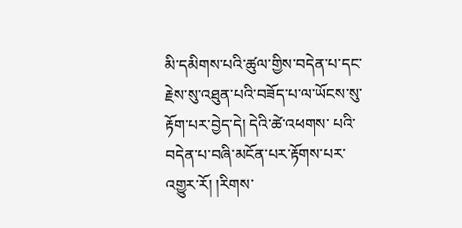མི་དམིགས་པའི་ཚུལ་གྱིས་བདེན་པ་དང་རྗེས་སུ་འཐུན་པའི་བཟོད་པ་ལ་ཡོངས་སུ་རྟོག་པར་བྱེད་དེ། དེའི་ཚེ་འཕགས་ པའི་བདེན་པ་བཞི་མངོན་པར་རྟོགས་པར་འགྱུར་རོ། །རིགས་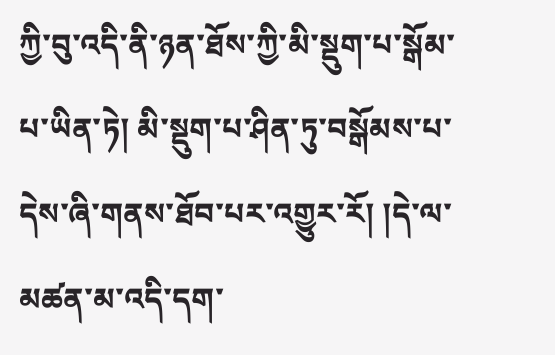ཀྱི་བུ་འདི་ནི་ཉན་ཐོས་ཀྱི་མི་སྡུག་པ་སྒོམ་པ་ཡིན་ཏེ། མི་སྡུག་པ་ཤིན་ཏུ་བསྒོམས་པ་དེས་ཞི་གནས་ཐོབ་པར་འགྱུར་རོ། །དེ་ལ་མཚན་མ་འདི་དག་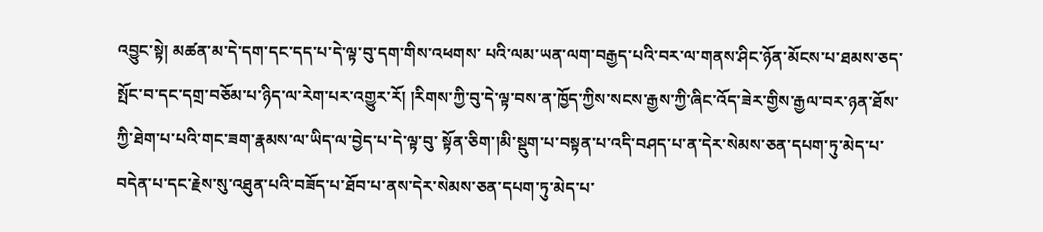འབྱུང་སྟེ། མཚན་མ་དེ་དག་དང་དད་པ་དེ་ལྟ་བུ་དག་གིས་འཕགས་ པའི་ལམ་ཡན་ལག་བརྒྱད་པའི་བར་ལ་གནས་ཤིང་ཉོན་མོངས་པ་ཐམས་ཅད་སྤོང་བ་དང་དགྲ་བཅོམ་པ་ཉིད་ལ་རེག་པར་འགྱུར་རོ། །རིགས་ཀྱི་བུ་དེ་ལྟ་བས་ན་ཁྱོད་ཀྱིས་སངས་རྒྱས་ཀྱི་ཞིང་འོད་ཟེར་གྱིས་རྒྱལ་བར་ཉན་ཐོས་ཀྱི་ཐེག་པ་པའི་གང་ཟག་རྣམས་ལ་ཡིད་ལ་བྱེད་པ་དེ་ལྟ་བུ་ སྟོན་ཅིག་།མི་སྡུག་པ་བསྟན་པ་འདི་བཤད་པ་ན་དེར་སེམས་ཅན་དཔག་ཏུ་མེད་པ་བདེན་པ་དང་རྗེས་སུ་འཐུན་པའི་བཟོད་པ་ཐོབ་པ་ནས་དེར་སེམས་ཅན་དཔག་ཏུ་མེད་པ་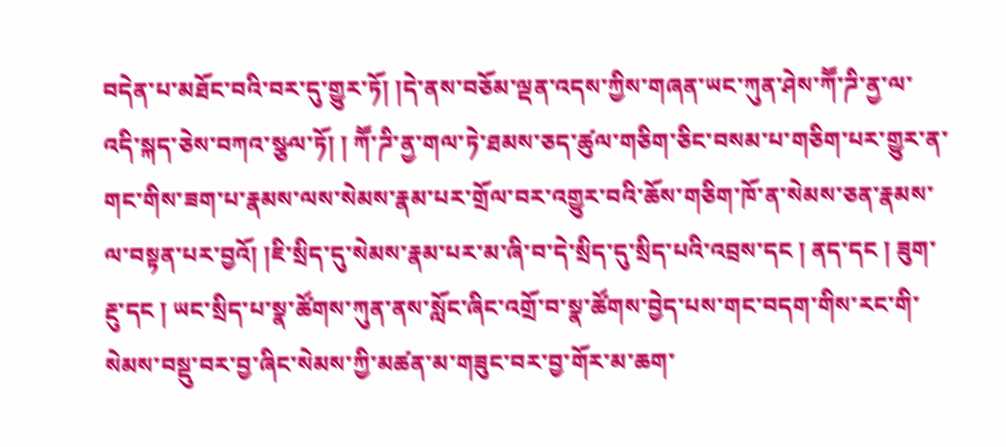བདེན་པ་མཐོང་བའི་བར་དུ་གྱུར་ཏོ། །དེ་ནས་བཅོམ་ལྡན་འདས་ཀྱིས་གཞན་ཡང་ཀུན་ཤེས་ཀཽ་ཌི་ནྱ་ལ་འདི་སྐད་ཅེས་བཀའ་སྩལ་ཏོ། ། ཀཽ་ཌི་ནྱ་གལ་ཏེ་ཐམས་ཅད་ཚུལ་གཅིག་ཅིང་བསམ་པ་གཅིག་པར་གྱུར་ན་གང་གིས་ཟག་པ་རྣམས་ལས་སེམས་རྣམ་པར་གྲོལ་བར་འགྱུར་བའི་ཆོས་གཅིག་ཁོ་ན་སེམས་ཅན་རྣམས་ལ་བསྟན་པར་བྱའོ། །ཇི་སྲིད་དུ་སེམས་རྣམ་པར་མ་ཞི་བ་དེ་སྲིད་དུ་སྲིད་པའི་འབྲས་དང ། ནད་དང ། ཟུག་རྔུ་དང ། ཡང་སྲིད་པ་སྣ་ཚོགས་ཀུན་ནས་སློང་ཞིང་འགྲོ་བ་སྣ་ཚོགས་བྱེད་པས་གང་བདག་གིས་རང་གི་སེམས་བསྡུ་བར་བྱ་ཞིང་སེམས་ཀྱི་མཚན་མ་གཟུང་བར་བྱ་གོར་མ་ཆག་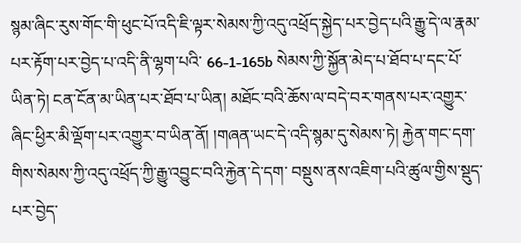སྙམ་ཞིང་རུས་གོང་གི་ཕུང་པོ་འདི་ཇི་ལྟར་སེམས་ཀྱི་འདུ་འཕྲོད་སྐྱེད་པར་བྱེད་པའི་རྒྱུ་དེ་ལ་རྣམ་པར་རྟོག་པར་བྱེད་པ་འདི་ནི་ལྷག་པའི་ 66-1-165b སེམས་ཀྱི་སྐྱོན་མེད་པ་ཐོབ་པ་དང་པོ་ཡིན་ཏེ། ངན་ངོན་མ་ཡིན་པར་ཐོབ་པ་ཡིན། མཐོང་བའི་ཆོས་ལ་བདེ་བར་གནས་པར་འགྱུར་ཞིང་ཕྱིར་མི་ལྡོག་པར་འགྱུར་བ་ཡིན་ནོ། །གཞན་ཡང་དེ་འདི་སྙམ་དུ་སེམས་ཏེ། རྐྱེན་གང་དག་གིས་སེམས་ཀྱི་འདུ་འཕྲོད་ཀྱི་རྒྱུ་འབྱུང་བའི་རྐྱེན་དེ་དག་ བསྡུས་ནས་འཇིག་པའི་ཚུལ་གྱིས་སྡུད་པར་བྱེད་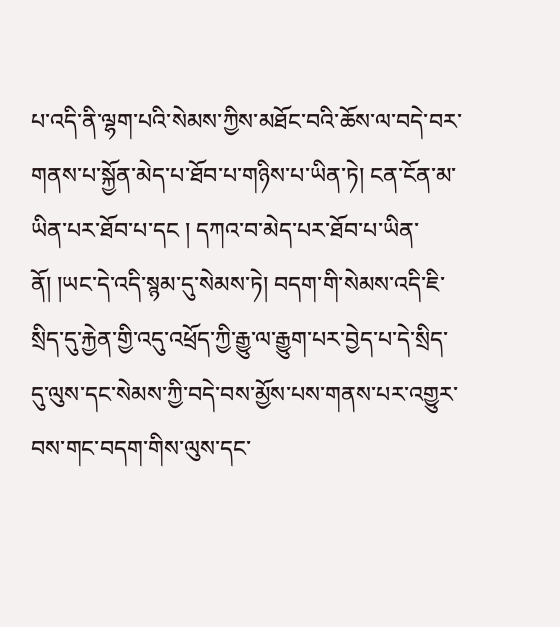པ་འདི་ནི་ལྷག་པའི་སེམས་ཀྱིས་མཐོང་བའི་ཆོས་ལ་བདེ་བར་གནས་པ་སྐྱོན་མེད་པ་ཐོབ་པ་གཉིས་པ་ཡིན་ཏེ། ངན་ངོན་མ་ཡིན་པར་ཐོབ་པ་དང ། དཀའ་བ་མེད་པར་ཐོབ་པ་ཡིན་ནོ། །ཡང་དེ་འདི་སྙམ་དུ་སེམས་ཏེ། བདག་གི་སེམས་འདི་ཇི་ སྲིད་དུ་རྐྱེན་གྱི་འདུ་འཕྲོད་ཀྱི་རྒྱུ་ལ་རྒྱུག་པར་བྱེད་པ་དེ་སྲིད་དུ་ལུས་དང་སེམས་ཀྱི་བདེ་བས་མྱོས་པས་གནས་པར་འགྱུར་བས་གང་བདག་གིས་ལུས་དང་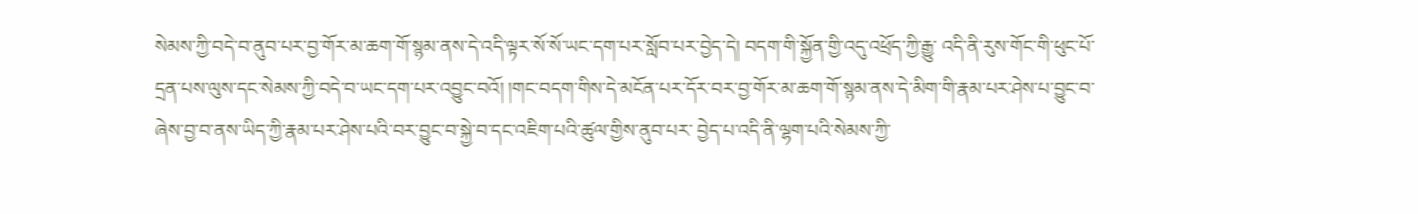སེམས་ཀྱི་བདེ་བ་ནུབ་པར་བྱ་གོར་མ་ཆག་གོ་སྙམ་ནས་དེ་འདི་ལྟར་སོ་སོ་ཡང་དག་པར་སློབ་པར་བྱེད་དེ། བདག་གི་སྐྱོན་གྱི་འདུ་འཕྲོད་ཀྱི་རྒྱུ་ འདི་ནི་རུས་གོང་གི་ཕུང་པོ་དྲན་པས་ལུས་དང་སེམས་ཀྱི་བདེ་བ་ཡང་དག་པར་འབྱུང་བའོ། །གང་བདག་གིས་དེ་མངོན་པར་དོར་བར་བྱ་གོར་མ་ཆག་གོ་སྙམ་ནས་དེ་མིག་གི་རྣམ་པར་ཤེས་པ་བྱུང་བ་ཞེས་བྱ་བ་ནས་ཡིད་ཀྱི་རྣམ་པར་ཤེས་པའི་བར་བྱུང་བ་སྐྱེ་བ་དང་འཇིག་པའི་ཚུལ་གྱིས་ནུབ་པར་ བྱེད་པ་འདི་ནི་ལྷག་པའི་སེམས་ཀྱི་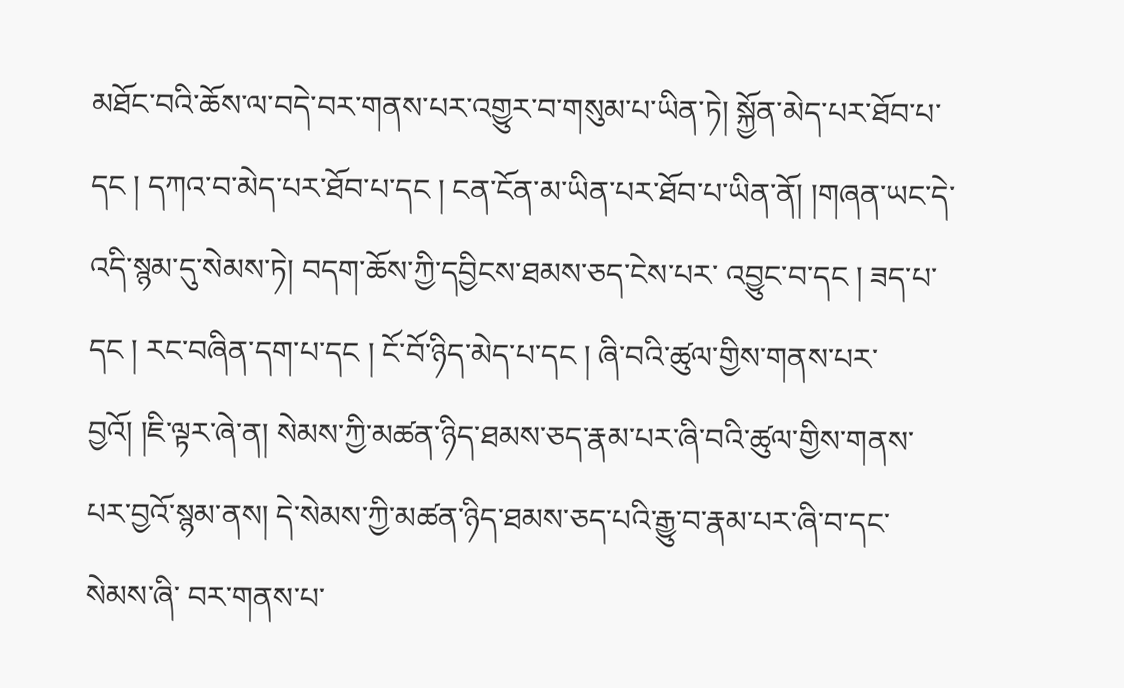མཐོང་བའི་ཆོས་ལ་བདེ་བར་གནས་པར་འགྱུར་བ་གསུམ་པ་ཡིན་ཏེ། སྐྱོན་མེད་པར་ཐོབ་པ་དང ། དཀའ་བ་མེད་པར་ཐོབ་པ་དང ། ངན་ངོན་མ་ཡིན་པར་ཐོབ་པ་ཡིན་ནོ། །གཞན་ཡང་དེ་འདི་སྙམ་དུ་སེམས་ཏེ། བདག་ཆོས་ཀྱི་དབྱིངས་ཐམས་ཅད་ངེས་པར་ འབྱུང་བ་དང ། ཟད་པ་དང ། རང་བཞིན་དག་པ་དང ། ངོ་བོ་ཉིད་མེད་པ་དང ། ཞི་བའི་ཚུལ་གྱིས་གནས་པར་བྱའོ། །ཇི་ལྟར་ཞེ་ན། སེམས་ཀྱི་མཚན་ཉིད་ཐམས་ཅད་རྣམ་པར་ཞི་བའི་ཚུལ་གྱིས་གནས་པར་བྱའོ་སྙམ་ནས། དེ་སེམས་ཀྱི་མཚན་ཉིད་ཐམས་ཅད་པའི་རྒྱུ་བ་རྣམ་པར་ཞི་བ་དང་སེམས་ཞི་ བར་གནས་པ་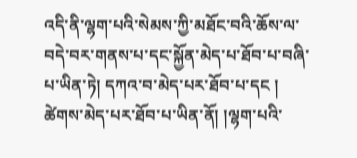འདི་ནི་ལྷག་པའི་སེམས་ཀྱི་མཐོང་བའི་ཆོས་ལ་བདེ་བར་གནས་པ་དང་སྐྱོན་མེད་པ་ཐོབ་པ་བཞི་པ་ཡིན་ཏེ། དཀའ་བ་མེད་པར་ཐོབ་པ་དང ། ཚེགས་མེད་པར་ཐོབ་པ་ཡིན་ནོ། །ལྷག་པའི་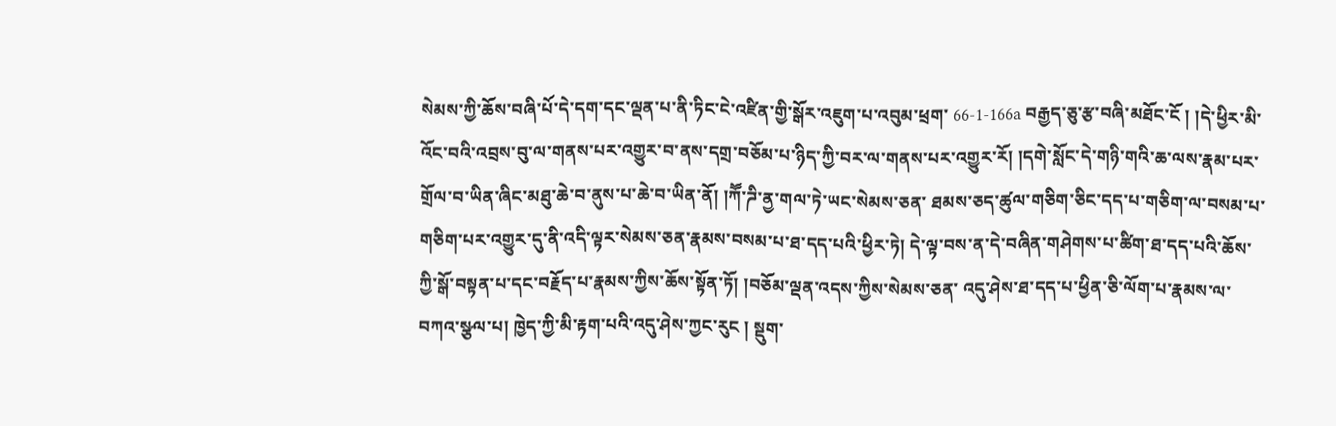སེམས་ཀྱི་ཆོས་བཞི་པོ་དེ་དག་དང་ལྡན་པ་ནི་ཏིང་ངེ་འཛིན་གྱི་སྒོར་འཇུག་པ་འབུམ་ཕྲག་ 66-1-166a བརྒྱད་ཅུ་རྩ་བཞི་མཐོང་ངོ ། །དེ་ཕྱིར་མི་འོང་བའི་འབྲས་བུ་ལ་གནས་པར་འགྱུར་བ་ནས་དགྲ་བཅོམ་པ་ཉིད་ཀྱི་བར་ལ་གནས་པར་འགྱུར་རོ། །དགེ་སློང་དེ་གཉི་གའི་ཆ་ལས་རྣམ་པར་གྲོལ་བ་ཡིན་ཞིང་མཐུ་ཆེ་བ་ནུས་པ་ཆེ་བ་ཡིན་ནོ། །ཀཽ་ཌི་ནྱ་གལ་ཏེ་ཡང་སེམས་ཅན་ ཐམས་ཅད་ཚུལ་གཅིག་ཅིང་དད་པ་གཅིག་ལ་བསམ་པ་གཅིག་པར་འགྱུར་དུ་ནི་འདི་ལྟར་སེམས་ཅན་རྣམས་བསམ་པ་ཐ་དད་པའི་ཕྱིར་ཏེ། དེ་ལྟ་བས་ན་དེ་བཞིན་གཤེགས་པ་ཚིག་ཐ་དད་པའི་ཆོས་ཀྱི་སྒོ་བསྟན་པ་དང་བརྗོད་པ་རྣམས་ཀྱིས་ཆོས་སྟོན་ཏོ། །བཅོམ་ལྡན་འདས་ཀྱིས་སེམས་ཅན་ འདུ་ཤེས་ཐ་དད་པ་ཕྱིན་ཅི་ལོག་པ་རྣམས་ལ་བཀའ་སྩལ་པ། ཁྱེད་ཀྱི་མི་རྟག་པའི་འདུ་ཤེས་ཀྱང་རུང ། སྡུག་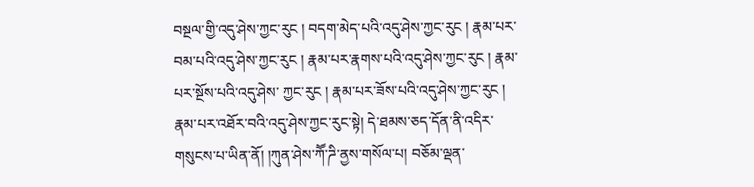བསྔལ་གྱི་འདུ་ཤེས་ཀྱང་རུང ། བདག་མེད་པའི་འདུ་ཤེས་ཀྱང་རུང ། རྣམ་པར་བམ་པའི་འདུ་ཤེས་ཀྱང་རུང ། རྣམ་པར་རྣགས་པའི་འདུ་ཤེས་ཀྱང་རུང ། རྣམ་པར་སྔོས་པའི་འདུ་ཤེས་ ཀྱང་རུང ། རྣམ་པར་ཟོས་པའི་འདུ་ཤེས་ཀྱང་རུང ། རྣམ་པར་འཐོར་བའི་འདུ་ཤེས་ཀྱང་རུང་སྟེ། དེ་ཐམས་ཅད་དོན་ནི་འདིར་གསུངས་པ་ཡིན་ནོ། །ཀུན་ཤེས་ཀཽ་ཌི་ནྱས་གསོལ་པ། བཅོམ་ལྡན་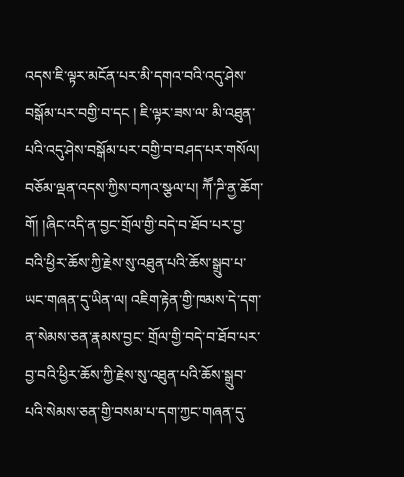འདས་ཇི་ལྟར་མངོན་པར་མི་དགའ་བའི་འདུ་ཤེས་བསྒོམ་པར་བགྱི་བ་དང ། ཇི་ལྟར་ཟས་ལ་ མི་འཐུན་པའི་འདུ་ཤེས་བསྒོམ་པར་བགྱི་བ་བཤད་པར་གསོལ། བཅོམ་ལྡན་འདས་ཀྱིས་བཀའ་སྩལ་པ། ཀཽ་ཌི་ནྱ་ཆོག་གོ། །ཞིང་འདི་ན་བྱང་གྲོལ་གྱི་བདེ་བ་ཐོབ་པར་བྱ་བའི་ཕྱིར་ཆོས་ཀྱི་རྗེས་སུ་འཐུན་པའི་ཆོས་སྒྲུབ་པ་ཡང་གཞན་དུ་ཡིན་ལ། འཇིག་རྟེན་གྱི་ཁམས་དེ་དག་ན་སེམས་ཅན་རྣམས་བྱང་ གྲོལ་གྱི་བདེ་བ་ཐོབ་པར་བྱ་བའི་ཕྱིར་ཆོས་ཀྱི་རྗེས་སུ་འཐུན་པའི་ཆོས་སྒྲུབ་པའི་སེམས་ཅན་གྱི་བསམ་པ་དག་ཀྱང་གཞན་དུ་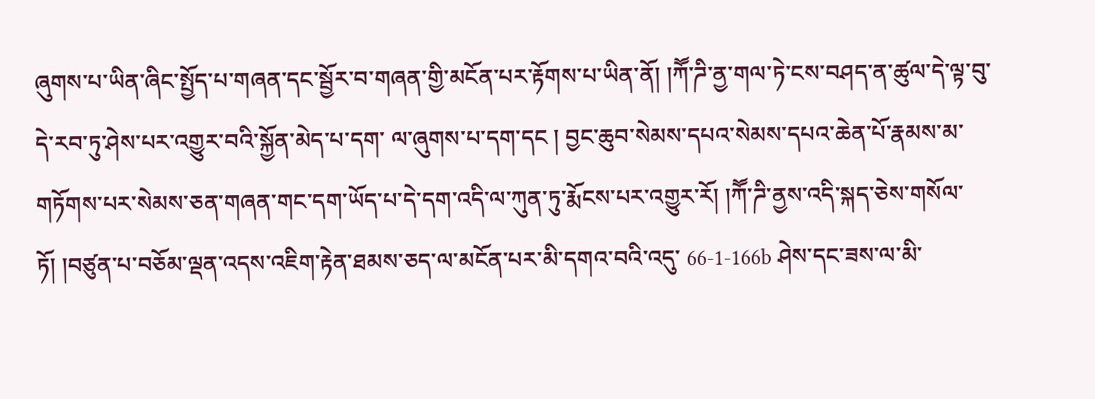ཞུགས་པ་ཡིན་ཞིང་སྤྱོད་པ་གཞན་དང་སྦྱོར་བ་གཞན་གྱི་མངོན་པར་རྟོགས་པ་ཡིན་ནོ། །ཀཽ་ཌི་ནྱ་གལ་ཏེ་ངས་བཤད་ན་ཚུལ་དེ་ལྟ་བུ་དེ་རབ་ཏུ་ཤེས་པར་འགྱུར་བའི་སྐྱོན་མེད་པ་དག་ ལ་ཞུགས་པ་དག་དང ། བྱང་ཆུབ་སེམས་དཔའ་སེམས་དཔའ་ཆེན་པོ་རྣམས་མ་གཏོགས་པར་སེམས་ཅན་གཞན་གང་དག་ཡོད་པ་དེ་དག་འདི་ལ་ཀུན་ཏུ་རྨོངས་པར་འགྱུར་རོ། །ཀཽ་ཌི་ནྱས་འདི་སྐད་ཅེས་གསོལ་ཏོ། །བཙུན་པ་བཅོམ་ལྡན་འདས་འཇིག་རྟེན་ཐམས་ཅད་ལ་མངོན་པར་མི་དགའ་བའི་འདུ་ 66-1-166b ཤེས་དང་ཟས་ལ་མི་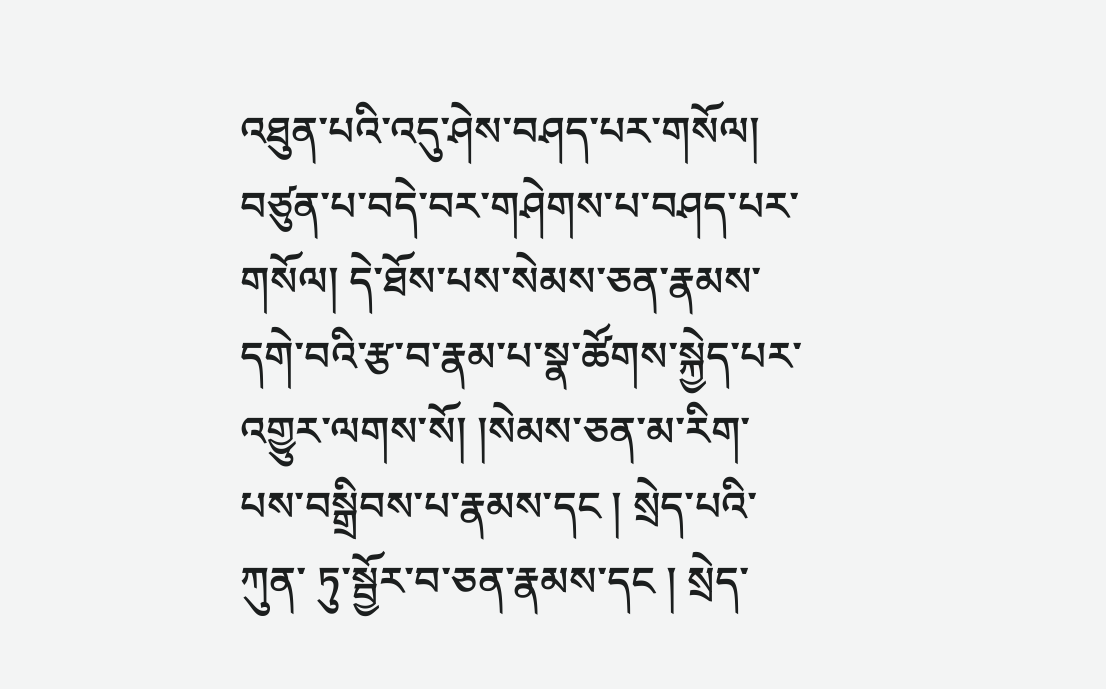འཐུན་པའི་འདུ་ཤེས་བཤད་པར་གསོལ། བཙུན་པ་བདེ་བར་གཤེགས་པ་བཤད་པར་གསོལ། དེ་ཐོས་པས་སེམས་ཅན་རྣམས་དགེ་བའི་རྩ་བ་རྣམ་པ་སྣ་ཚོགས་སྐྱེད་པར་འགྱུར་ལགས་སོ། །སེམས་ཅན་མ་རིག་པས་བསྒྲིབས་པ་རྣམས་དང ། སྲེད་པའི་ཀུན་ ཏུ་སྦྱོར་བ་ཅན་རྣམས་དང ། སྲེད་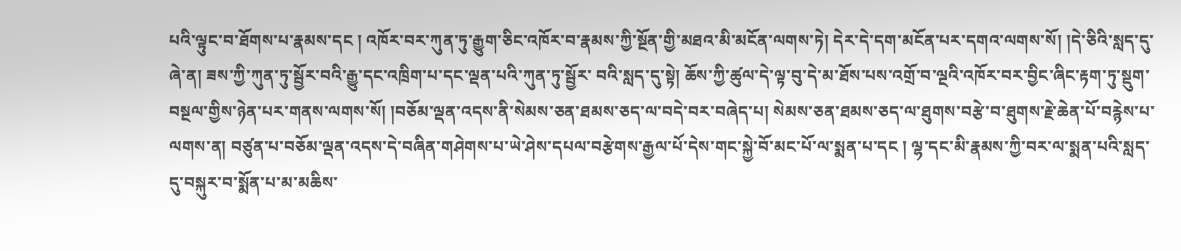པའི་ལྟུང་བ་ཐོགས་པ་རྣམས་དང ། འཁོར་བར་ཀུན་ཏུ་རྒྱུག་ཅིང་འཁོར་བ་རྣམས་ཀྱི་སྔོན་གྱི་མཐའ་མི་མངོན་ལགས་ཏེ། དེར་དེ་དག་མངོན་པར་དགའ་ལགས་སོ། །དེ་ཅིའི་སླད་དུ་ཞེ་ན། ཟས་ཀྱི་ཀུན་ཏུ་སྦྱོར་བའི་རྒྱུ་དང་འཁྲིག་པ་དང་ལྡན་པའི་ཀུན་ཏུ་སྦྱོར་ བའི་སླད་དུ་སྟེ། ཆོས་ཀྱི་ཚུལ་དེ་ལྟ་བུ་དེ་མ་ཐོས་པས་འགྲོ་བ་ལྔའི་འཁོར་བར་བྱིང་ཞིང་རྟག་ཏུ་སྡུག་བསྔལ་གྱིས་ཉེན་པར་གནས་ལགས་སོ། །བཅོམ་ལྡན་འདས་ནི་སེམས་ཅན་ཐམས་ཅད་ལ་བདེ་བར་བཞེད་པ། སེམས་ཅན་ཐམས་ཅད་ལ་ཐུགས་བརྩེ་བ་ཐུགས་རྗེ་ཆེན་པོ་བརྙེས་པ་ལགས་ན། བཙུན་པ་བཅོམ་ལྡན་འདས་དེ་བཞིན་གཤེགས་པ་ཡེ་ཤེས་དཔལ་བརྩེགས་རྒྱལ་པོ་དེས་གང་སྐྱེ་བོ་མང་པོ་ལ་སྨན་པ་དང ། ལྷ་དང་མི་རྣམས་ཀྱི་བར་ལ་སྨན་པའི་སླད་དུ་བསྐུར་བ་སྨོན་པ་མ་མཆིས་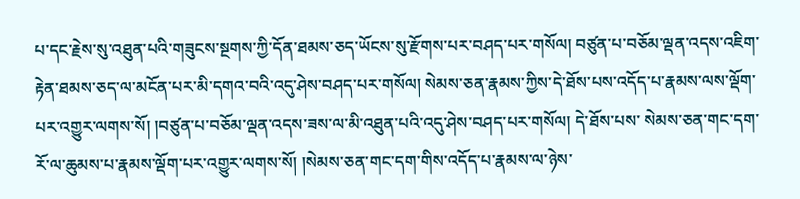པ་དང་རྗེས་སུ་འཐུན་པའི་གཟུངས་སྔགས་ཀྱི་དོན་ཐམས་ཅད་ཡོངས་སུ་རྫོགས་པར་བཤད་པར་གསོལ། བཙུན་པ་བཅོམ་ལྡན་འདས་འཇིག་རྟེན་ཐམས་ཅད་ལ་མངོན་པར་མི་དགའ་བའི་འདུ་ཤེས་བཤད་པར་གསོལ། སེམས་ཅན་རྣམས་ཀྱིས་དེ་ཐོས་པས་འདོད་པ་རྣམས་ལས་ལྡོག་པར་འགྱུར་ལགས་སོ། །བཙུན་པ་བཅོམ་ལྡན་འདས་ཟས་ལ་མི་འཐུན་པའི་འདུ་ཤེས་བཤད་པར་གསོལ། དེ་ཐོས་པས་ སེམས་ཅན་གང་དག་རོ་ལ་ཆུམས་པ་རྣམས་ལྡོག་པར་འགྱུར་ལགས་སོ། །སེམས་ཅན་གང་དག་གིས་འདོད་པ་རྣམས་ལ་ཉེས་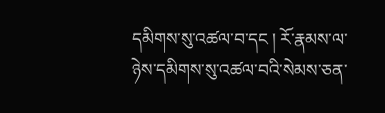དམིགས་སུ་འཚལ་བ་དང ། རོ་རྣམས་ལ་ཉེས་དམིགས་སུ་འཚལ་བའི་སེམས་ཅན་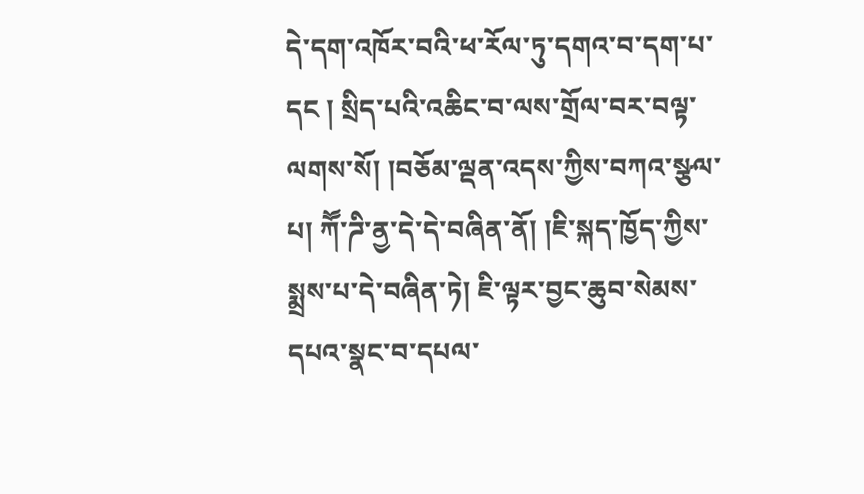དེ་དག་འཁོར་བའི་ཕ་རོལ་ཏུ་དགའ་བ་དག་པ་དང ། སྲིད་པའི་འཆིང་བ་ལས་གྲོལ་བར་བལྟ་ལགས་སོ། །བཅོམ་ལྡན་འདས་ཀྱིས་བཀའ་སྩལ་པ། ཀཽ་ཌི་ནྱ་དེ་དེ་བཞིན་ནོ། །ཇི་སྐད་ཁྱོད་ཀྱིས་སྨྲས་པ་དེ་བཞིན་ཏེ། ཇི་ལྟར་བྱང་ཆུབ་སེམས་དཔའ་སྣང་བ་དཔལ་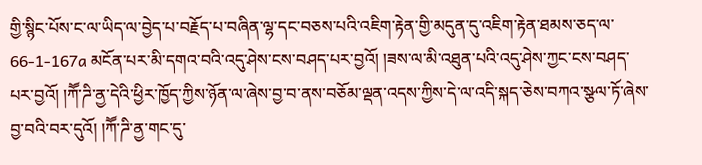གྱི་སྙིང་པོས་ང་ལ་ཡིད་ལ་བྱེད་པ་བརྗོད་པ་བཞིན་ལྷ་དང་བཅས་པའི་འཇིག་རྟེན་གྱི་མདུན་དུ་འཇིག་རྟེན་ཐམས་ཅད་ལ་ 66-1-167a མངོན་པར་མི་དགའ་བའི་འདུ་ཤེས་ངས་བཤད་པར་བྱའོ། །ཟས་ལ་མི་འཐུན་པའི་འདུ་ཤེས་ཀྱང་ངས་བཤད་པར་བྱའོ། །ཀཽ་ཌི་ནྱ་དེའི་ཕྱིར་ཁྱོད་ཀྱིས་ཉོན་ལ་ཞེས་བྱ་བ་ནས་བཅོམ་ལྡན་འདས་ཀྱིས་དེ་ལ་འདི་སྐད་ཅེས་བཀའ་སྩལ་ཏོ་ཞེས་བྱ་བའི་བར་དུའོ། །ཀཽ་ཌི་ནྱ་གང་དུ་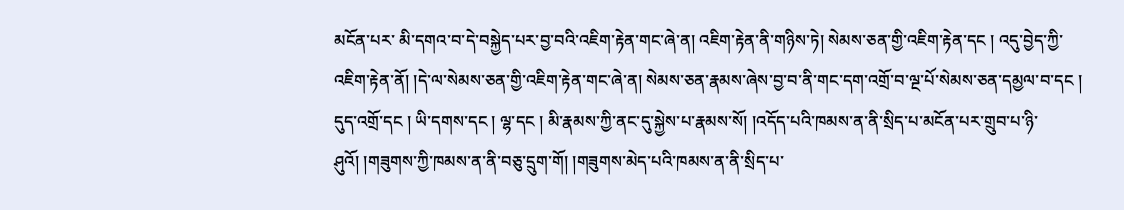མངོན་པར་ མི་དགའ་བ་དེ་བསྐྱེད་པར་བྱ་བའི་འཇིག་རྟེན་གང་ཞེ་ན། འཇིག་རྟེན་ནི་གཉིས་ཏེ། སེམས་ཅན་གྱི་འཇིག་རྟེན་དང ། འདུ་བྱེད་ཀྱི་འཇིག་རྟེན་ནོ། །དེ་ལ་སེམས་ཅན་གྱི་འཇིག་རྟེན་གང་ཞེ་ན། སེམས་ཅན་རྣམས་ཞེས་བྱ་བ་ནི་གང་དག་འགྲོ་བ་ལྔ་པོ་སེམས་ཅན་དམྱལ་བ་དང ། དུད་འགྲོ་དང ། ཡི་དགས་དང ། ལྷ་དང ། མི་རྣམས་ཀྱི་ནང་དུ་སྐྱེས་པ་རྣམས་སོ། །འདོད་པའི་ཁམས་ན་ནི་སྲིད་པ་མངོན་པར་གྲུབ་པ་ཉི་ཤུའོ། །གཟུགས་ཀྱི་ཁམས་ན་ནི་བཅུ་དྲུག་གོ། །གཟུགས་མེད་པའི་ཁམས་ན་ནི་སྲིད་པ་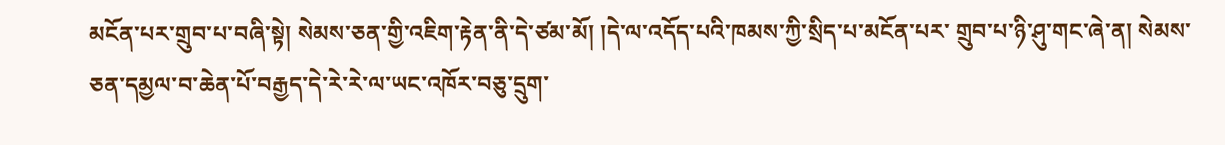མངོན་པར་གྲུབ་པ་བཞི་སྟེ། སེམས་ཅན་གྱི་འཇིག་རྟེན་ནི་དེ་ཙམ་མོ། །དེ་ལ་འདོད་པའི་ཁམས་ཀྱི་སྲིད་པ་མངོན་པར་ གྲུབ་པ་ཉི་ཤུ་གང་ཞེ་ན། སེམས་ཅན་དམྱལ་བ་ཆེན་པོ་བརྒྱད་དེ་རེ་རེ་ལ་ཡང་འཁོར་བཅུ་དྲུག་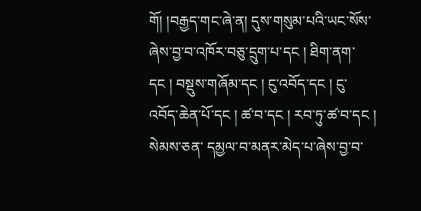གོ། །བརྒྱད་གང་ཞེ་ན། དུས་གསུམ་པའི་ཡང་སོས་ཞེས་བྱ་བ་འཁོར་བཅུ་དྲུག་པ་དང ། ཐིག་ནག་དང ། བསྡུས་གཞོམ་དང ། ངུ་འབོད་དང ། ངུ་འབོད་ཆེན་པོ་དང ། ཚ་བ་དང ། རབ་ཏུ་ཚ་བ་དང ། སེམས་ཅན་ དམྱལ་བ་མནར་མེད་པ་ཞེས་བྱ་བ་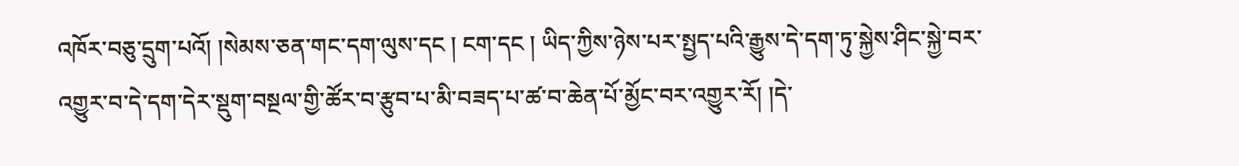འཁོར་བཅུ་དྲུག་པའོ། །སེམས་ཅན་གང་དག་ལུས་དང ། ངག་དང ། ཡིད་ཀྱིས་ཉེས་པར་སྤྱད་པའི་རྒྱུས་དེ་དག་ཏུ་སྐྱེས་ཤིང་སྐྱེ་བར་འགྱུར་བ་དེ་དག་དེར་སྡུག་བསྔལ་གྱི་ཚོར་བ་རྩུབ་པ་མི་བཟད་པ་ཚ་བ་ཆེན་པོ་མྱོང་བར་འགྱུར་རོ། །དེ་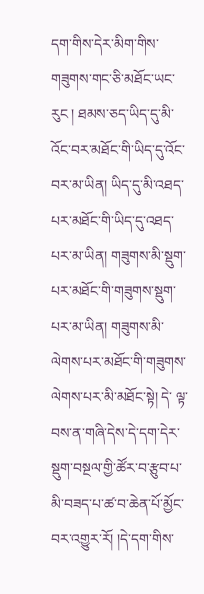དག་གིས་དེར་མིག་གིས་ གཟུགས་གང་ཅི་མཐོང་ཡང་རུང ། ཐམས་ཅད་ཡིད་དུ་མི་འོང་བར་མཐོང་གི་ཡིད་དུ་འོང་བར་མ་ཡིན། ཡིད་དུ་མི་འཐད་པར་མཐོང་གི་ཡིད་དུ་འཐད་པར་མ་ཡིན། གཟུགས་མི་སྡུག་པར་མཐོང་གི་གཟུགས་སྡུག་པར་མ་ཡིན། གཟུགས་མི་ལེགས་པར་མཐོང་གི་གཟུགས་ལེགས་པར་མི་མཐོང་སྟེ། དེ་ ལྟ་བས་ན་གཞི་དེས་དེ་དག་དེར་སྡུག་བསྔལ་གྱི་ཚོར་བ་རྩུབ་པ་མི་བཟད་པ་ཚ་བ་ཆེན་པོ་མྱོང་བར་འགྱུར་རོ། །དེ་དག་གིས་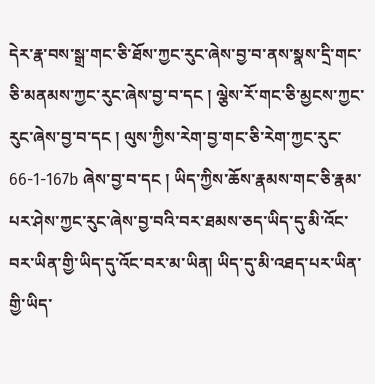དེར་རྣ་བས་སྒྲ་གང་ཅི་ཐོས་ཀྱང་རུང་ཞེས་བྱ་བ་ནས་སྣས་དྲི་གང་ཅི་མནམས་ཀྱང་རུང་ཞེས་བྱ་བ་དང ། ལྕེས་རོ་གང་ཅི་མྱངས་ཀྱང་རུང་ཞེས་བྱ་བ་དང ། ལུས་ཀྱིས་རེག་བྱ་གང་ཅི་རེག་ཀྱང་རུང་ 66-1-167b ཞེས་བྱ་བ་དང ། ཡིད་ཀྱིས་ཆོས་རྣམས་གང་ཅི་རྣམ་པར་ཤེས་ཀྱང་རུང་ཞེས་བྱ་བའི་བར་ཐམས་ཅད་ཡིད་དུ་མི་འོང་བར་ཡིན་གྱི་ཡིད་དུ་འོང་བར་མ་ཡིན། ཡིད་དུ་མི་འཐད་པར་ཡིན་གྱི་ཡིད་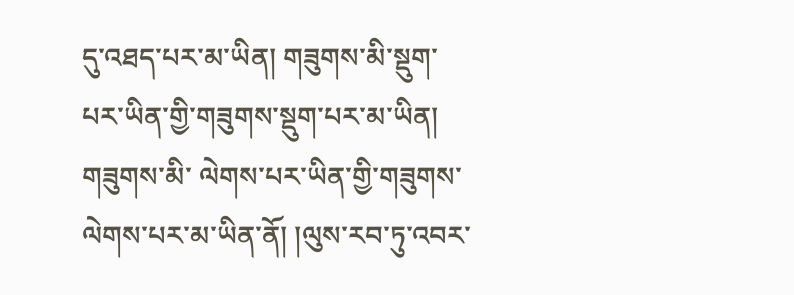དུ་འཐད་པར་མ་ཡིན། གཟུགས་མི་སྡུག་པར་ཡིན་གྱི་གཟུགས་སྡུག་པར་མ་ཡིན། གཟུགས་མི་ ལེགས་པར་ཡིན་གྱི་གཟུགས་ལེགས་པར་མ་ཡིན་ནོ། །ལུས་རབ་ཏུ་འབར་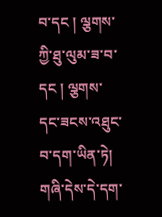བ་དང ། ལྕགས་ཀྱི་ཐུ་ལུམ་ཟ་བ་དང ། ལྕགས་དང་ཟངས་འཐུང་བ་དག་ཡིན་ཏེ། གཞི་དེས་དེ་དག་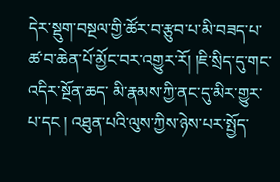དེར་སྡུག་བསྔལ་གྱི་ཚོར་བ་རྩུབ་པ་མི་བཟད་པ་ཚ་བ་ཆེན་པོ་མྱོང་བར་འགྱུར་རོ། །ཇི་སྲིད་དུ་གང་འདིར་སྔོན་ཆད་ མི་རྣམས་ཀྱི་ནང་དུ་མིར་གྱུར་པ་དང ། འཐུན་པའི་ལུས་ཀྱིས་ཉེས་པར་སྤྱོད་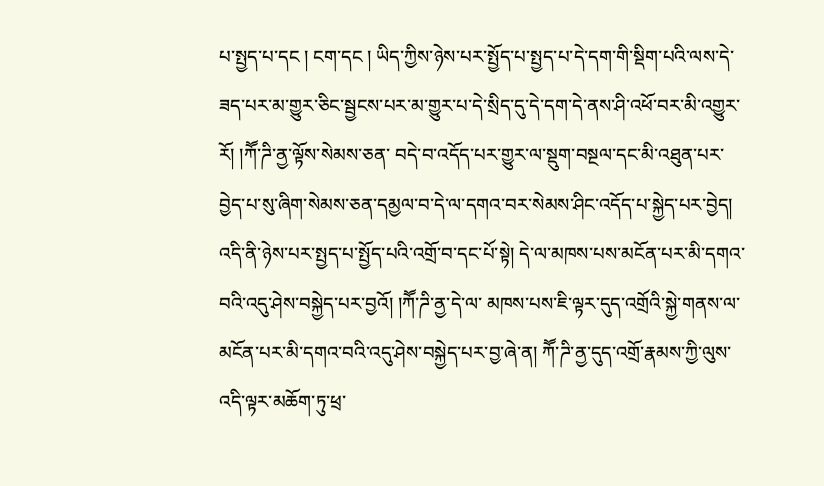པ་སྤྱད་པ་དང ། ངག་དང ། ཡིད་ཀྱིས་ཉེས་པར་སྤྱོད་པ་སྤྱད་པ་དེ་དག་གི་སྡིག་པའི་ལས་དེ་ཟད་པར་མ་གྱུར་ཅིང་སྦྱངས་པར་མ་གྱུར་པ་དེ་སྲིད་དུ་དེ་དག་དེ་ནས་ཤི་འཕོ་བར་མི་འགྱུར་རོ། །ཀཽ་ཌི་ནྱ་ལྟོས་སེམས་ཅན་ བདེ་བ་འདོད་པར་གྱུར་ལ་སྡུག་བསྔལ་དང་མི་འཐུན་པར་བྱེད་པ་སུ་ཞིག་སེམས་ཅན་དམྱལ་བ་དེ་ལ་དགའ་བར་སེམས་ཤིང་འདོད་པ་སྐྱེད་པར་བྱེད། འདི་ནི་ཉེས་པར་སྤྱད་པ་སྤྱོད་པའི་འགྲོ་བ་དང་པོ་སྟེ། དེ་ལ་མཁས་པས་མངོན་པར་མི་དགའ་བའི་འདུ་ཤེས་བསྐྱེད་པར་བྱའོ། །ཀཽ་ཌི་ནྱ་དེ་ལ་ མཁས་པས་ཇི་ལྟར་དུད་འགྲོའི་སྐྱེ་གནས་ལ་མངོན་པར་མི་དགའ་བའི་འདུ་ཤེས་བསྐྱེད་པར་བྱ་ཞེ་ན། ཀཽ་ཌི་ནྱ་དུད་འགྲོ་རྣམས་ཀྱི་ལུས་འདི་ལྟར་མཆོག་ཏུ་ཕྲ་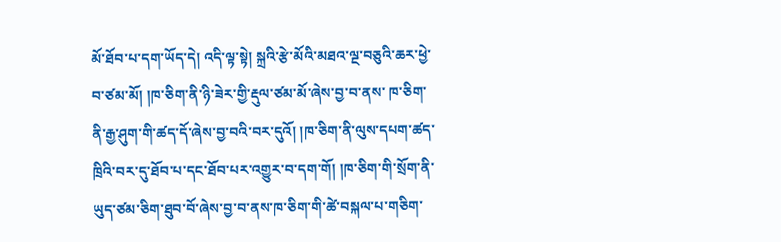མོ་ཐོབ་པ་དག་ཡོད་དེ། འདི་ལྟ་སྟེ། སྐྲའི་རྩེ་མོའི་མཐའ་ལྔ་བཅུའི་ཆར་ཕྱེ་བ་ཙམ་མོ། །ཁ་ཅིག་ནི་ཉི་ཟེར་གྱི་རྡུལ་ཙམ་མོ་ཞེས་བྱ་བ་ནས་ ཁ་ཅིག་ནི་རྒྱ་ཤུག་གི་ཚད་དོ་ཞེས་བྱ་བའི་བར་དུའོ། །ཁ་ཅིག་ནི་ལུས་དཔག་ཚད་ཁྲིའི་བར་དུ་ཐོབ་པ་དང་ཐོབ་པར་འགྱུར་བ་དག་གོ། །ཁ་ཅིག་གི་སྲོག་ནི་ཡུད་ཙམ་ཅིག་ཐུབ་བོ་ཞེས་བྱ་བ་ནས་ཁ་ཅིག་གི་ཚེ་བསྐལ་པ་གཅིག་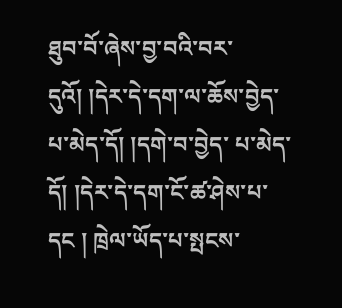ཐུབ་བོ་ཞེས་བྱ་བའི་བར་དུའོ། །དེར་དེ་དག་ལ་ཆོས་བྱེད་པ་མེད་དོ། །དགེ་བ་བྱེད་ པ་མེད་དོ། །དེར་དེ་དག་ངོ་ཚ་ཤེས་པ་དང ། ཁྲེལ་ཡོད་པ་སྤངས་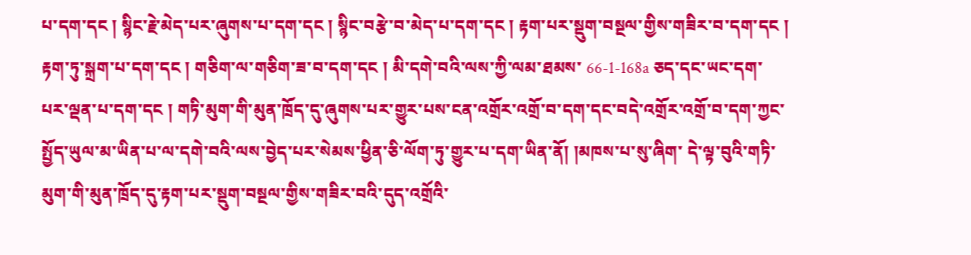པ་དག་དང ། སྙིང་རྗེ་མེད་པར་ཞུགས་པ་དག་དང ། སྙིང་བརྩེ་བ་མེད་པ་དག་དང ། རྟག་པར་སྡུག་བསྔལ་གྱིས་གཟིར་བ་དག་དང ། རྟག་ཏུ་སྐྲག་པ་དག་དང ། གཅིག་ལ་གཅིག་ཟ་བ་དག་དང ། མི་དགེ་བའི་ལས་ཀྱི་ལམ་ཐམས་ 66-1-168a ཅད་དང་ཡང་དག་པར་ལྡན་པ་དག་དང ། གཏི་མུག་གི་མུན་ཁྲོད་དུ་ཞུགས་པར་གྱུར་པས་ངན་འགྲོར་འགྲོ་བ་དག་དང་བདེ་འགྲོར་འགྲོ་བ་དག་ཀྱང་སྤྱོད་ཡུལ་མ་ཡིན་པ་ལ་དགེ་བའི་ལས་བྱེད་པར་སེམས་ཕྱིན་ཅི་ལོག་ཏུ་གྱུར་པ་དག་ཡིན་ནོ། །མཁས་པ་སུ་ཞིག་ དེ་ལྟ་བུའི་གཏི་མུག་གི་མུན་ཁྲོད་དུ་རྟག་པར་སྡུག་བསྔལ་གྱིས་གཟིར་བའི་དུད་འགྲོའི་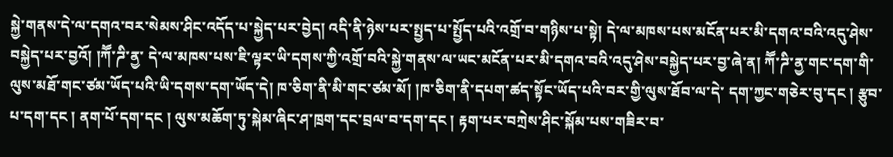སྐྱེ་གནས་དེ་ལ་དགའ་བར་སེམས་ཤིང་འདོད་པ་སྐྱེད་པར་བྱེད། འདི་ནི་ཉེས་པར་སྤྱད་པ་སྤྱོད་པའི་འགྲོ་བ་གཉིས་པ་སྟེ། དེ་ལ་མཁས་པས་མངོན་པར་མི་དགའ་བའི་འདུ་ཤེས་བསྐྱེད་པར་བྱའོ། །ཀཽ་ཌི་ནྱ་ དེ་ལ་མཁས་པས་ཇི་ལྟར་ཡི་དགས་ཀྱི་འགྲོ་བའི་སྐྱེ་གནས་ལ་ཡང་མངོན་པར་མི་དགའ་བའི་འདུ་ཤེས་བསྐྱེད་པར་བྱ་ཞེ་ན། ཀཽ་ཌི་ནྱ་གང་དག་གི་ལུས་མཐོ་གང་ཙམ་ཡོད་པའི་ཡི་དགས་དག་ཡོད་དེ། ཁ་ཅིག་ནི་མི་གང་ཙམ་མོ། །ཁ་ཅིག་ནི་དཔག་ཚད་སྟོང་ཡོད་པའི་བར་གྱི་ལུས་ཐོབ་ལ་དེ་ དག་ཀྱང་གཅེར་བུ་དང ། རྩུབ་པ་དག་དང ། ནག་པོ་དག་དང ། ལུས་མཆོག་ཏུ་སྐེམ་ཞིང་ཤ་ཁྲག་དང་བྲལ་བ་དག་དང ། རྟག་པར་བཀྲེས་ཤིང་སྐོམ་པས་གཟིར་བ་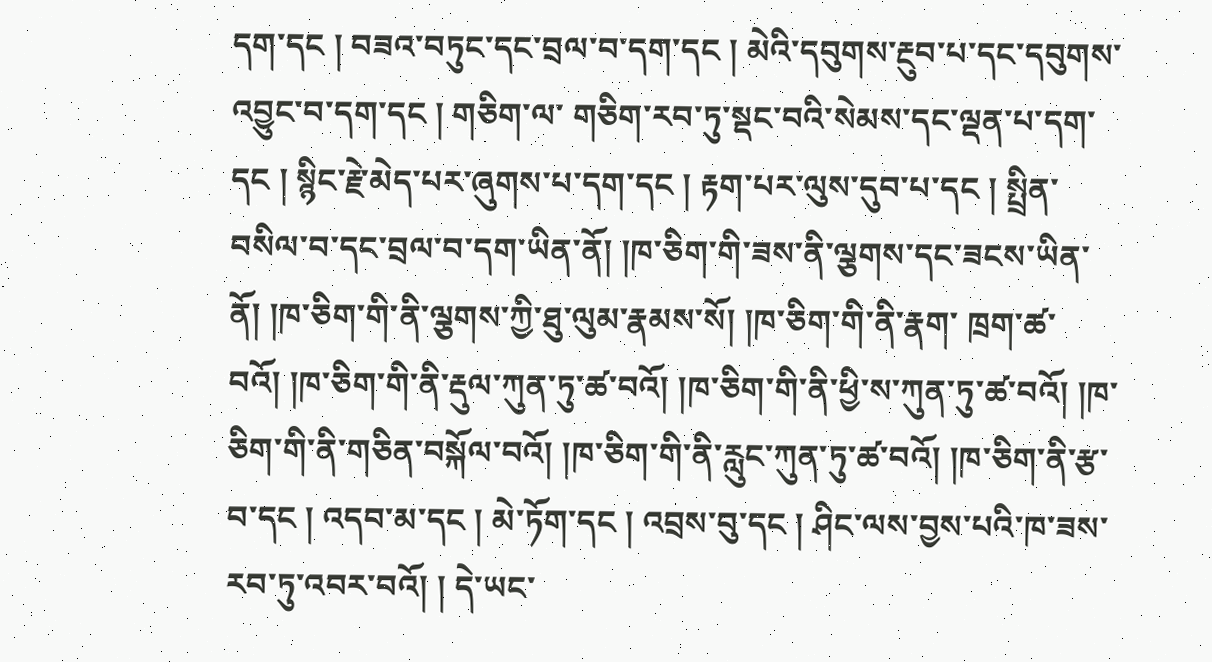དག་དང ། བཟའ་བཏུང་དང་བྲལ་བ་དག་དང ། མེའི་དབུགས་རྔུབ་པ་དང་དབུགས་འབྱུང་བ་དག་དང ། གཅིག་ལ་ གཅིག་རབ་ཏུ་སྡང་བའི་སེམས་དང་ལྡན་པ་དག་དང ། སྙིང་རྗེ་མེད་པར་ཞུགས་པ་དག་དང ། རྟག་པར་ལུས་དུབ་པ་དང ། སྤྲིན་བསིལ་བ་དང་བྲལ་བ་དག་ཡིན་ནོ། །ཁ་ཅིག་གི་ཟས་ནི་ལྕགས་དང་ཟངས་ཡིན་ནོ། །ཁ་ཅིག་གི་ནི་ལྕགས་ཀྱི་ཐུ་ལུམ་རྣམས་སོ། །ཁ་ཅིག་གི་ནི་རྣག་ ཁྲག་ཚ་བའོ། །ཁ་ཅིག་གི་ནི་རྡུལ་ཀུན་ཏུ་ཚ་བའོ། །ཁ་ཅིག་གི་ནི་ཕྱི་ས་ཀུན་ཏུ་ཚ་བའོ། །ཁ་ཅིག་གི་ནི་གཅིན་བསྐོལ་བའོ། །ཁ་ཅིག་གི་ནི་རླུང་ཀུན་ཏུ་ཚ་བའོ། །ཁ་ཅིག་ནི་རྩ་བ་དང ། འདབ་མ་དང ། མེ་ཏོག་དང ། འབྲས་བུ་དང ། ཤིང་ལས་བྱས་པའི་ཁ་ཟས་རབ་ཏུ་འབར་བའོ། ། དེ་ཡང་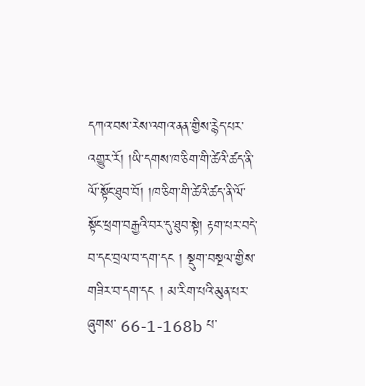དཀའ་བས་རེས་འགའ་ནན་གྱིས་རྙེད་པར་འགྱུར་རོ། །ཡི་དགས་ཁ་ཅིག་གི་ཚེའི་ཚད་ནི་ལོ་སྟོང་ཐུབ་བོ། །ཁ་ཅིག་གི་ཚེའི་ཚད་ནི་ལོ་སྟོང་ཕྲག་བརྒྱའི་བར་དུ་ཐུབ་སྟེ། རྟག་པར་བདེ་བ་དང་བྲལ་བ་དག་དང ། སྡུག་བསྔལ་གྱིས་གཟིར་བ་དག་དང ། མ་རིག་པའི་མུན་པར་ཞུགས་ 66-1-168b པ་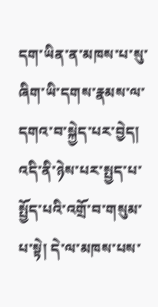དག་ཡིན་ན་མཁས་པ་སུ་ཞིག་ཡི་དགས་རྣམས་ལ་དགའ་བ་སྐྱེད་པར་བྱེད། འདི་ནི་ཉེས་པར་སྤྱད་པ་སྤྱོད་པའི་འགྲོ་བ་གསུམ་པ་སྟེ། དེ་ལ་མཁས་པས་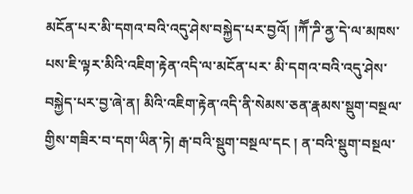མངོན་པར་མི་དགའ་བའི་འདུ་ཤེས་བསྐྱེད་པར་བྱའོ། །ཀཽ་ཌི་ནྱ་དེ་ལ་མཁས་པས་ཇི་ལྟར་མིའི་འཇིག་རྟེན་འདི་ལ་མངོན་པར་ མི་དགའ་བའི་འདུ་ཤེས་བསྐྱེད་པར་བྱ་ཞེ་ན། མིའི་འཇིག་རྟེན་འདི་ནི་སེམས་ཅན་རྣམས་སྡུག་བསྔལ་གྱིས་གཟིར་བ་དག་ཡིན་ཏེ། རྒ་བའི་སྡུག་བསྔལ་དང ། ན་བའི་སྡུག་བསྔལ་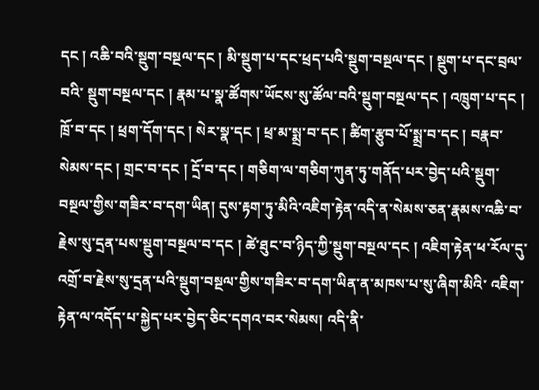དང ། འཆི་བའི་སྡུག་བསྔལ་དང ། མི་སྡུག་པ་དང་ཕྲད་པའི་སྡུག་བསྔལ་དང ། སྡུག་པ་དང་བྲལ་བའི་ སྡུག་བསྔལ་དང ། རྣམ་པ་སྣ་ཚོགས་ཡོངས་སུ་ཚོལ་བའི་སྡུག་བསྔལ་དང ། འཁྲུག་པ་དང ། ཁྲོ་བ་དང ། ཕྲག་དོག་དང ། སེར་སྣ་དང ། ཕྲ་མ་སྨྲ་བ་དང ། ཚིག་རྩུབ་པོ་སྨྲ་བ་དང ། བརྣབ་སེམས་དང ། གྲང་བ་དང ། དྲོ་བ་དང ། གཅིག་ལ་གཅིག་ཀུན་ཏུ་གནོད་པར་བྱེད་པའི་སྡུག་ བསྔལ་གྱིས་གཟིར་བ་དག་ཡིན། དུས་རྟག་ཏུ་མིའི་འཇིག་རྟེན་འདི་ན་སེམས་ཅན་རྣམས་འཆི་བ་རྗེས་སུ་དྲན་པས་སྡུག་བསྔལ་བ་དང ། ཚེ་ཐུང་བ་ཉིད་ཀྱི་སྡུག་བསྔལ་དང ། འཇིག་རྟེན་ཕ་རོལ་དུ་འགྲོ་བ་རྗེས་སུ་དྲན་པའི་སྡུག་བསྔལ་གྱིས་གཟིར་བ་དག་ཡིན་ན་མཁས་པ་སུ་ཞིག་མིའི་ འཇིག་རྟེན་ལ་འདོད་པ་སྐྱེད་པར་བྱེད་ཅིང་དགའ་བར་སེམས། འདི་ནི་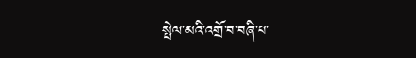སྤེལ་མའི་འགྲོ་བ་བཞི་པ་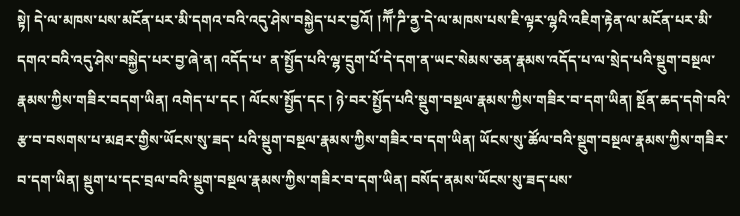སྟེ། དེ་ལ་མཁས་པས་མངོན་པར་མི་དགའ་བའི་འདུ་ཤེས་བསྐྱེད་པར་བྱའོ། །ཀཽ་ཌི་ནྱ་དེ་ལ་མཁས་པས་ཇི་ལྟར་ལྷའི་འཇིག་རྟེན་ལ་མངོན་པར་མི་དགའ་བའི་འདུ་ཤེས་བསྐྱེད་པར་བྱ་ཞེ་ན། འདོད་པ་ ན་སྤྱོད་པའི་ལྷ་དྲུག་པོ་དེ་དག་ན་ཡང་སེམས་ཅན་རྣམས་འདོད་པ་ལ་སྲེད་པའི་སྡུག་བསྔལ་རྣམས་ཀྱིས་གཟིར་བདག་ཡིན། འགེད་པ་དང ། ལོངས་སྤྱོད་དང ། ཉེ་བར་སྤྱོད་པའི་སྡུག་བསྔལ་རྣམས་ཀྱིས་གཟིར་བ་དག་ཡིན། སྔོན་ཆད་དགེ་བའི་རྩ་བ་བསགས་པ་མཐར་གྱིས་ཡོངས་སུ་ཟད་ པའི་སྡུག་བསྔལ་རྣམས་ཀྱིས་གཟིར་བ་དག་ཡིན། ཡོངས་སུ་ཚོལ་བའི་སྡུག་བསྔལ་རྣམས་ཀྱིས་གཟིར་བ་དག་ཡིན། སྡུག་པ་དང་བྲལ་བའི་སྡུག་བསྔལ་རྣམས་ཀྱིས་གཟིར་བ་དག་ཡིན། བསོད་ནམས་ཡོངས་སུ་ཟད་པས་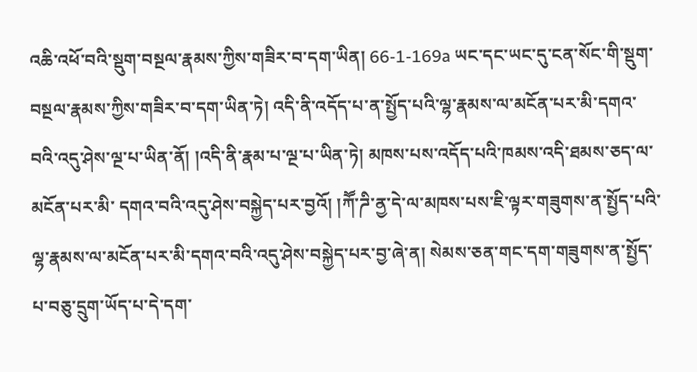འཆི་འཕོ་བའི་སྡུག་བསྔལ་རྣམས་ཀྱིས་གཟིར་བ་དག་ཡིན། 66-1-169a ཡང་དང་ཡང་དུ་ངན་སོང་གི་སྡུག་བསྔལ་རྣམས་ཀྱིས་གཟིར་བ་དག་ཡིན་ཏེ། འདི་ནི་འདོད་པ་ན་སྤྱོད་པའི་ལྷ་རྣམས་ལ་མངོན་པར་མི་དགའ་བའི་འདུ་ཤེས་ལྔ་པ་ཡིན་ནོ། །འདི་ནི་རྣམ་པ་ལྔ་པ་ཡིན་ཏེ། མཁས་པས་འདོད་པའི་ཁམས་འདི་ཐམས་ཅད་ལ་མངོན་པར་མི་ དགའ་བའི་འདུ་ཤེས་བསྐྱེད་པར་བྱའོ། །ཀཽ་ཌི་ནྱ་དེ་ལ་མཁས་པས་ཇི་ལྟར་གཟུགས་ན་སྤྱོད་པའི་ལྷ་རྣམས་ལ་མངོན་པར་མི་དགའ་བའི་འདུ་ཤེས་བསྐྱེད་པར་བྱ་ཞེ་ན། སེམས་ཅན་གང་དག་གཟུགས་ན་སྤྱོད་པ་བཅུ་དྲུག་ཡོད་པ་དེ་དག་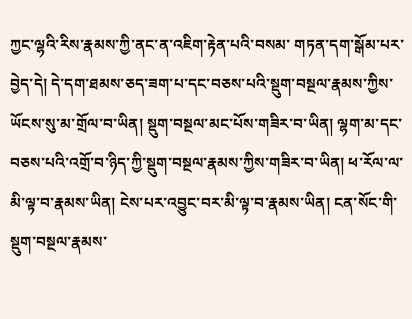ཀྱང་ལྷའི་རིས་རྣམས་ཀྱི་ནང་ན་འཇིག་རྟེན་པའི་བསམ་ གཏན་དག་སྒོམ་པར་བྱེད་དེ། དེ་དག་ཐམས་ཅད་ཟག་པ་དང་བཅས་པའི་སྡུག་བསྔལ་རྣམས་ཀྱིས་ཡོངས་སུ་མ་གྲོལ་བ་ཡིན། སྡུག་བསྔལ་མང་པོས་གཟིར་བ་ཡིན། ལྷག་མ་དང་བཅས་པའི་འགྲོ་བ་ཉིད་ཀྱི་སྡུག་བསྔལ་རྣམས་ཀྱིས་གཟིར་བ་ཡིན། ཕ་རོལ་ལ་མི་ལྟ་བ་རྣམས་ཡིན། ངེས་པར་འབྱུང་བར་མི་ལྟ་བ་རྣམས་ཡིན། ངན་སོང་གི་སྡུག་བསྔལ་རྣམས་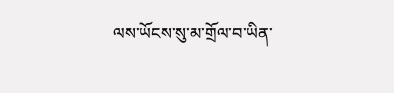ལས་ཡོངས་སུ་མ་གྲོལ་བ་ཡིན་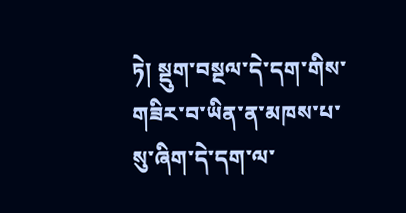ཏེ། སྡུག་བསྔལ་དེ་དག་གིས་གཟིར་བ་ཡིན་ན་མཁས་པ་སུ་ཞིག་དེ་དག་ལ་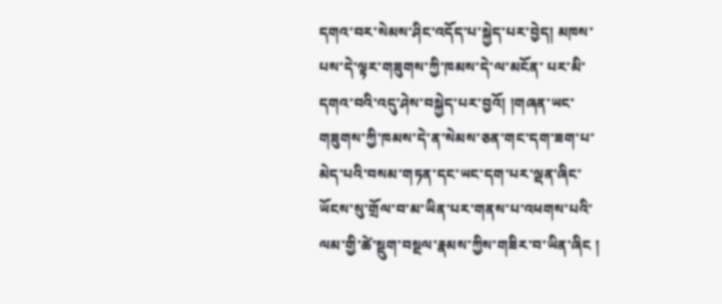དགའ་བར་སེམས་ཤིང་འདོད་པ་སྐྱེད་པར་བྱེད། མཁས་པས་དེ་ལྟར་གཟུགས་ཀྱི་ཁམས་དེ་ལ་མངོན་ པར་མི་དགའ་བའི་འདུ་ཤེས་བསྐྱེད་པར་བྱའོ། །གཞན་ཡང་གཟུགས་ཀྱི་ཁམས་དེ་ན་སེམས་ཅན་གང་དག་ཟག་པ་མེད་པའི་བསམ་གཏན་དང་ཡང་དག་པར་ལྡན་ཞིང་ཡོངས་སུ་གྲོལ་བ་མ་ཡིན་པར་གནས་པ་འཕགས་པའི་ལམ་གྱི་ཚེ་སྡུག་བསྔལ་རྣམས་ཀྱིས་གཟིར་བ་ཡིན་ཞིང །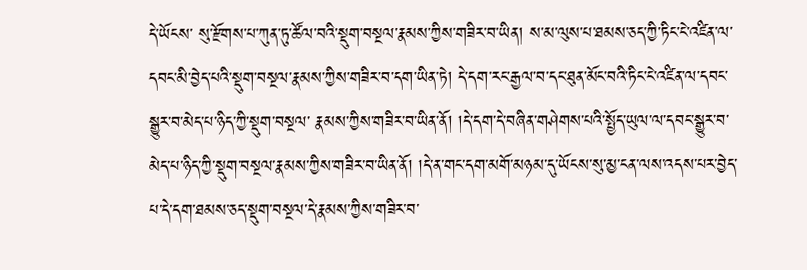དེ་ཡོངས་ སུ་རྫོགས་པ་ཀུན་ཏུ་ཚོལ་བའི་སྡུག་བསྔལ་རྣམས་ཀྱིས་གཟིར་བ་ཡིན། ས་མ་ལུས་པ་ཐམས་ཅད་ཀྱི་ཏིང་ངེ་འཛིན་ལ་དབང་མི་བྱེད་པའི་སྡུག་བསྔལ་རྣམས་ཀྱིས་གཟིར་བ་དག་ཡིན་ཏེ། དེ་དག་རང་རྒྱལ་བ་དང་ཐུན་མོང་བའི་ཏིང་ངེ་འཛིན་ལ་དབང་སྒྱུར་བ་མེད་པ་ཉིད་ཀྱི་སྡུག་བསྔལ་ རྣམས་ཀྱིས་གཟིར་བ་ཡིན་ནོ། །དེ་དག་དེ་བཞིན་གཤེགས་པའི་སྤྱོད་ཡུལ་ལ་དབང་སྒྱུར་བ་མེད་པ་ཉིད་ཀྱི་སྡུག་བསྔལ་རྣམས་ཀྱིས་གཟིར་བ་ཡིན་ནོ། །དེ་ན་གང་དག་མགོ་མཉམ་དུ་ཡོངས་སུ་མྱ་ངན་ལས་འདས་པར་བྱེད་པ་དེ་དག་ཐམས་ཅད་སྡུག་བསྔལ་དེ་རྣམས་ཀྱིས་གཟིར་བ་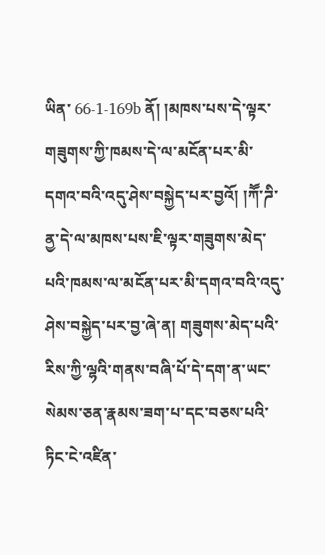ཡིན་ 66-1-169b ནོ། །མཁས་པས་དེ་ལྟར་གཟུགས་ཀྱི་ཁམས་དེ་ལ་མངོན་པར་མི་དགའ་བའི་འདུ་ཤེས་བསྐྱེད་པར་བྱའོ། །ཀཽ་ཌི་ནྱ་དེ་ལ་མཁས་པས་ཇི་ལྟར་གཟུགས་མེད་པའི་ཁམས་ལ་མངོན་པར་མི་དགའ་བའི་འདུ་ཤེས་བསྐྱེད་པར་བྱ་ཞེ་ན། གཟུགས་མེད་པའི་རིས་ཀྱི་ལྷའི་གནས་བཞི་པོ་དེ་དག་ན་ཡང་ སེམས་ཅན་རྣམས་ཟག་པ་དང་བཅས་པའི་ཏིང་ངེ་འཛིན་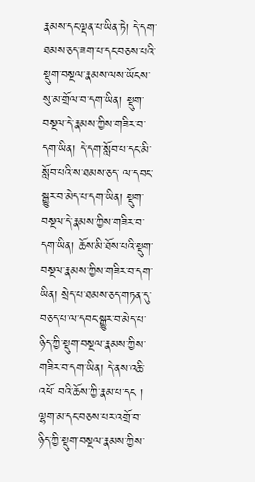རྣམས་དང་ལྡན་པ་ཡིན་ཏེ། དེ་དག་ཐམས་ཅད་ཟག་པ་དང་བཅས་པའི་སྡུག་བསྔལ་རྣམས་ལས་ཡོངས་སུ་མ་གྲོལ་བ་དག་ཡིན། སྡུག་བསྔལ་དེ་རྣམས་ཀྱིས་གཟིར་བ་དག་ཡིན། དེ་དག་སློབ་པ་དང་མི་སློབ་པའི་ས་ཐམས་ཅད་ ལ་དབང་སྒྱུར་བ་མེད་པ་དག་ཡིན། སྡུག་བསྔལ་དེ་རྣམས་ཀྱིས་གཟིར་བ་དག་ཡིན། ཆོས་མི་ཐོས་པའི་སྡུག་བསྔལ་རྣམས་ཀྱིས་གཟིར་བ་དག་ཡིན། སྲེད་པ་ཐམས་ཅད་གཏན་དུ་བཅད་པ་ལ་དབང་སྒྱུར་བ་མེད་པ་ཉིད་ཀྱི་སྡུག་བསྔལ་རྣམས་ཀྱིས་གཟིར་བ་དག་ཡིན། དེ་ནས་འཆི་འཕོ་ བའི་ཆོས་ཀྱི་རྣམ་པ་དང ། ལྷག་མ་དང་བཅས་པར་འགྲོ་བ་ཉིད་ཀྱི་སྡུག་བསྔལ་རྣམས་ཀྱིས་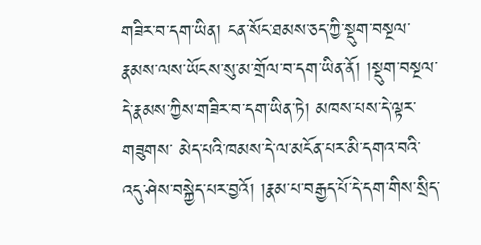གཟིར་བ་དག་ཡིན། ངན་སོང་ཐམས་ཅད་ཀྱི་སྡུག་བསྔལ་རྣམས་ལས་ཡོངས་སུ་མ་གྲོལ་བ་དག་ཡིན་ནོ། །སྡུག་བསྔལ་དེ་རྣམས་ཀྱིས་གཟིར་བ་དག་ཡིན་ཏེ། མཁས་པས་དེ་ལྟར་གཟུགས་ མེད་པའི་ཁམས་དེ་ལ་མངོན་པར་མི་དགའ་བའི་འདུ་ཤེས་བསྐྱེད་པར་བྱའོ། །རྣམ་པ་བརྒྱད་པོ་དེ་དག་གིས་སྲིད་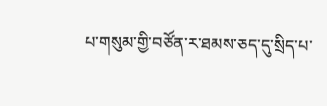པ་གསུམ་གྱི་བཙོན་ར་ཐམས་ཅད་དུ་སྲིད་པ་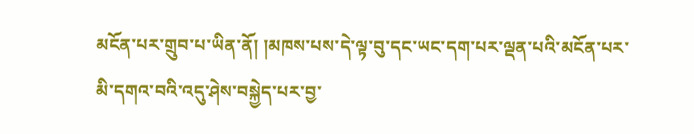མངོན་པར་གྲུབ་པ་ཡིན་ནོ། །མཁས་པས་དེ་ལྟ་བུ་དང་ཡང་དག་པར་ལྡན་པའི་མངོན་པར་མི་དགའ་བའི་འདུ་ཤེས་བསྐྱེད་པར་བྱ་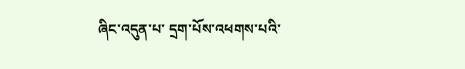ཞིང་འདུན་པ་ དྲག་པོས་འཕགས་པའི་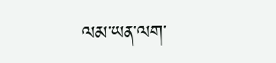ལམ་ཡན་ལག་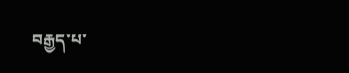བརྒྱད་པ་